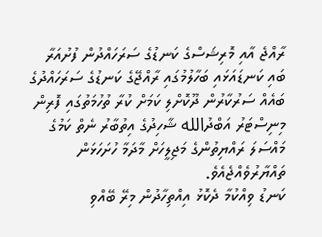ރާއްޖެ އާއި މޮރިޝަސްގެ ކަނޑުގެ ސަރަހައްދުން ފުށުއަރާ ބައި ކަނޑައަޅައި ބަހާލުމުގައި ރާއްޖޭގެ ކަނޑުގެ ސަރަހައްދުގެ ބައެއް ސަރުކާރުން ދޫކޮށްލި ކަމަށް ކުރާ ތުހުމަތުގައި ފޮރިން މިނިސްޓަރު އަބްދުالله ޝާހިދުގެ އިތުބާރު ނެތް ކަމުގެ މައްސަލަ ރައްޔިތުންގެ މަޖިލީހަށް މާދަމާ ހުށަހަޅަން ތައްޔާރުވެއްޖެއެވެ.
ކަނޑު ވިއްކުމާ ދެކޮޅު އިއްތިހާދުން މިރޭ ބޭއްވި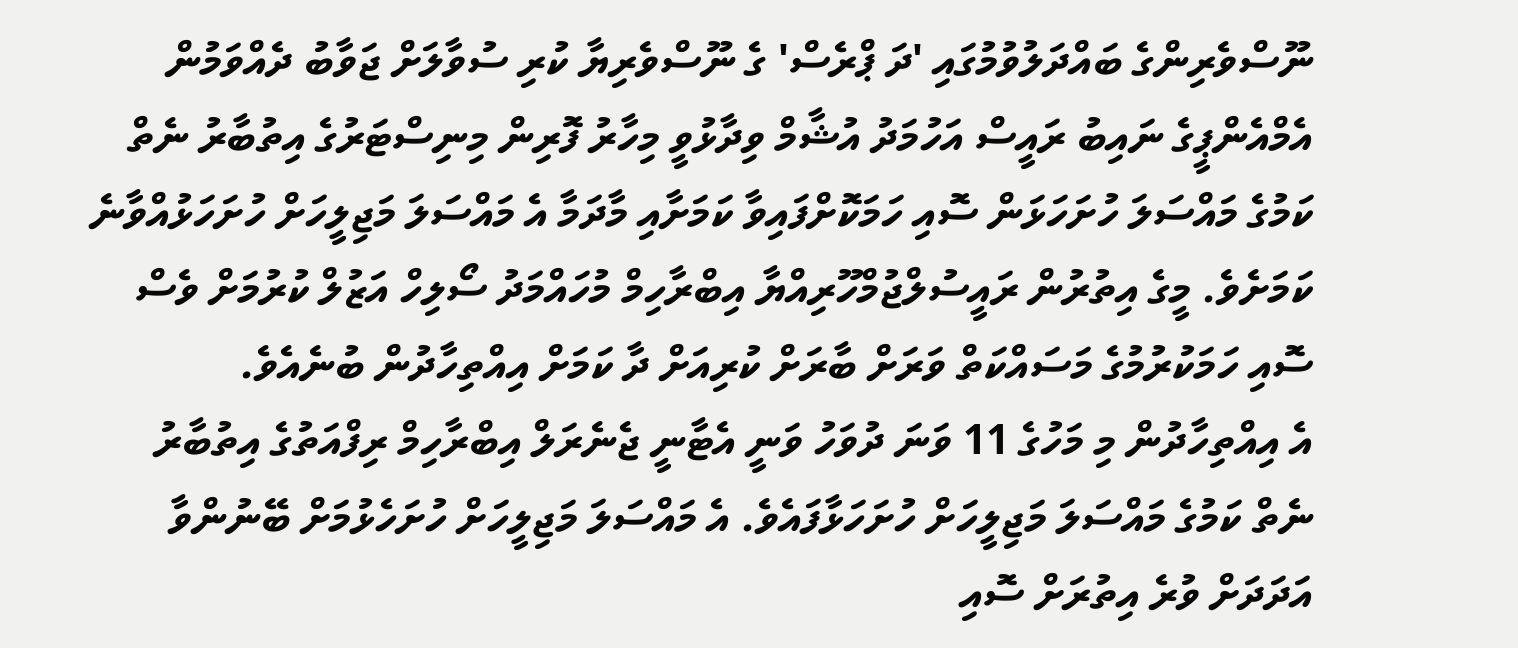ނޫސްވެރިންގެ ބައްދަލުވުމުގައި 'ދަ ޕްރެސް' ގެ ނޫސްވެރިޔާ ކުރި ސުވާލަށް ޖަވާބު ދެއްވަމުން އެމްއެންޕީގެ ނައިބު ރައީސް އަހުމަދު އުޝާމް ވިދާޅުވީ މިހާރު ފޮރިން މިނިސްޓަރުގެ އިތުބާރު ނެތް ކަމުގެ މައްސަލަ ހުށަހަޅަން ސޮއި ހަމަކޮށްފައިވާ ކަމަށާއި މާދަމާ އެ މައްސަލަ މަޖިލީހަށް ހުށަހަޅުއްވާނެ ކަމަށެވެ. މީގެ އިތުރުން ރައީސުލްޖުމްހޫރިއްޔާ އިބްރާހިމް މުހައްމަދު ސޯލިހް އަޒުލް ކުރުމަށް ވެސް ސޮއި ހަމަކުރުމުގެ މަސައްކަތް ވަރަށް ބާރަށް ކުރިއަށް ދާ ކަމަށް އިއްތިހާދުން ބުނެއެވެ.
އެ އިއްތިހާދުން މި މަހުގެ 11 ވަނަ ދުވަހު ވަނީ އެޓާނީ ޖެނެރަލް އިބްރާހިމް ރިފްއަތުގެ އިތުބާރު ނެތް ކަމުގެ މައްސަލަ މަޖިލީހަށް ހުށަހަޅާފައެވެ. އެ މައްސަލަ މަޖިލީހަށް ހުށަހެޅުމަށް ބޭނުންވާ އަދަދަށް ވުރެ އިތުރަށް ސޮއި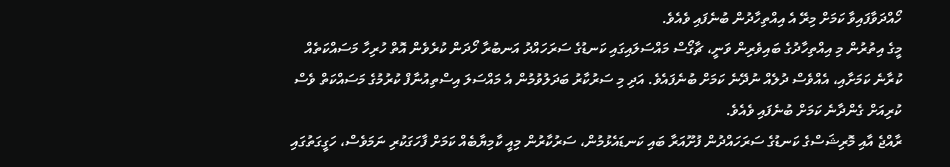ހޯއްދަވާފައިވާ ކަމަށް މިރޭ އެ އިއްތިހާދުން ބުނެފައި ވެއެވެ.
މީގެ އިތުރުން މި އިއްތިހާދުގެ ބައިވެރިން ވަނީ، ޗާގޯސް މައްސަލައިގައި ކަނޑުގެ ސަރަހައްދު އަނބުރާ ހޯދަން ކުރެވެން އޮތް ހުރިހާ މަސައްކަތެއް ކުރާނެ ކަމަށާއި، އެއްވެސް ދުލެއް ނުދޭނެ ކަމަށް ބުނެފައެވެ. އަދި މި ސަރުކާރު ބަދަލުވުމުން އެ މައްސަލަ އިސްތިއުނާފް ކުރުމުގެ މަސައްކަތް ވެސް ކުރިއަށް ގެންދާނެ ކަމަށް ބުނެފައި ވެއެވެ.
ރާއްޖެ އާއި މޮރިޝަސްގެ ކަނޑުގެ ސަރަހައްދުން ފުށޫއަރާ ބައި ކަނޑައެޅުމުން، ސަރުކާރުން މިއީ ކާމިޔާބެއް ކަމަށް ފާހަގަކުރި ނަމަވެސް، ހަގީގަތުގައި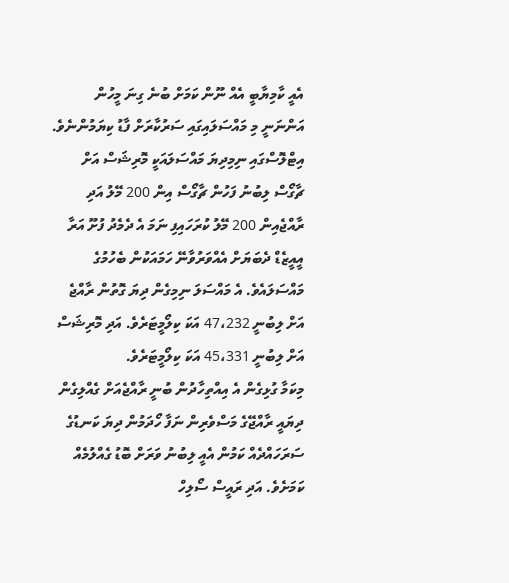އެއީ ކާމިޔާބީ އެއް ނޫން ކަމަށް ބުނެ ގިނަ މީހުން އަންނަނީ މި މައްސަލައިގައި ސަރުކާރަށް ފާޑު ކިޔަމުންނެވެ.
އިޓްލޮސްގައި ނިމިދިޔަ މައްސަލައަކީ މޮރިޝަސް އަށް ޗާގޯސް ލިބުނު ފަހުން ޗާގޯސް އިން 200 މޭލު އަދި ރާއްޖެއިން 200 މޭލު ކުރަހައިފި ނަމަ އެ ދެމެދު ފުށޫ އަރާ އީއީޒެޑް ދެބަޔަށް އެއްވަރުވާނޭ ހަމައަކުން ބެހުމުގެ މައްސަލައެވެ. އެ މައްސަލަ ނިމިގެން ދިޔަ ގޮތުން ރާއްޖެ އަށް ލިބުނީ 47،232 އަކަ ކިލޯމީޓަރެވެ. އަދި މޮރިޝަސް އަށް ލިބުނީ 45،331 އަކަ ކިލޯމީޓަރެވެ.
މިކަމާ ގުޅިގެން އެ އިއްތިހާދުން ބުނީ ރާއްޖެއަށް ގެއްލިގެން ދިޔައީ ރާއްޖޭގެ މަސްވެރިން ނަފާ ހޯދަމުން ދިޔަ ކަނޑުގެ ސަރަހައްދެއް ކަމުން އެއީ ލިބުނު ވަރަށް ބޮޑު ގެއްލުމެއް ކަމަށެވެ. އަދި ރައީސް ސޯލިހް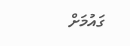ގައުމަށް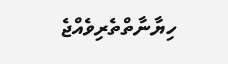ހިޔާނާތްތެރިވެއްޖެ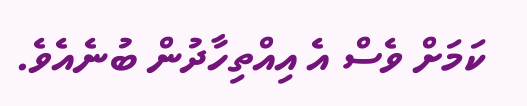ކަމަށް ވެސް އެ އިއްތިހާދުން ބުނެއެވެ.